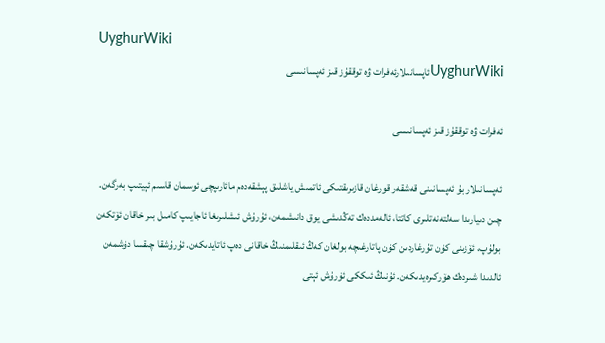UyghurWiki
UyghurWikiئاپسانىلارئەفرات ۋە توققۇز قىز ئەپسانىسى

ئەفرات ۋە توققۇز قىز ئەپسانىسى

ئەپسانىلار بۇ ئەپسانىنى قەشقەر قورغان قازىرىقتىكى ئاتمىش ياشلىق پېشقەدەم مائارىپچى ئوسمان قاسىم ئېيتىپ بەرگەن. چىن دىيارىدا سەلتەنەتلىرى كاتتا، ئالەمددەك تەڭدىشى يوق دانىشمەن، ئۇرۇش ئىشلىرىغا ئاجايىپ كامىل بىر خاقان ئۆتكەن بولۇپ، ئۆزىنى كۈن تۇرغاردىن كۈن پاتارغىچە بولغان كەڭ ئىقلىمنىڭ خاقانى دەپ ئاتايدىكەن. ئۇرۇشقا چىقسا دۈشمەن ئالدىدا شىردەك ھۆركىرەيدىكەن. ئۇنىڭ ئىككى ئۈرۇش ئېتى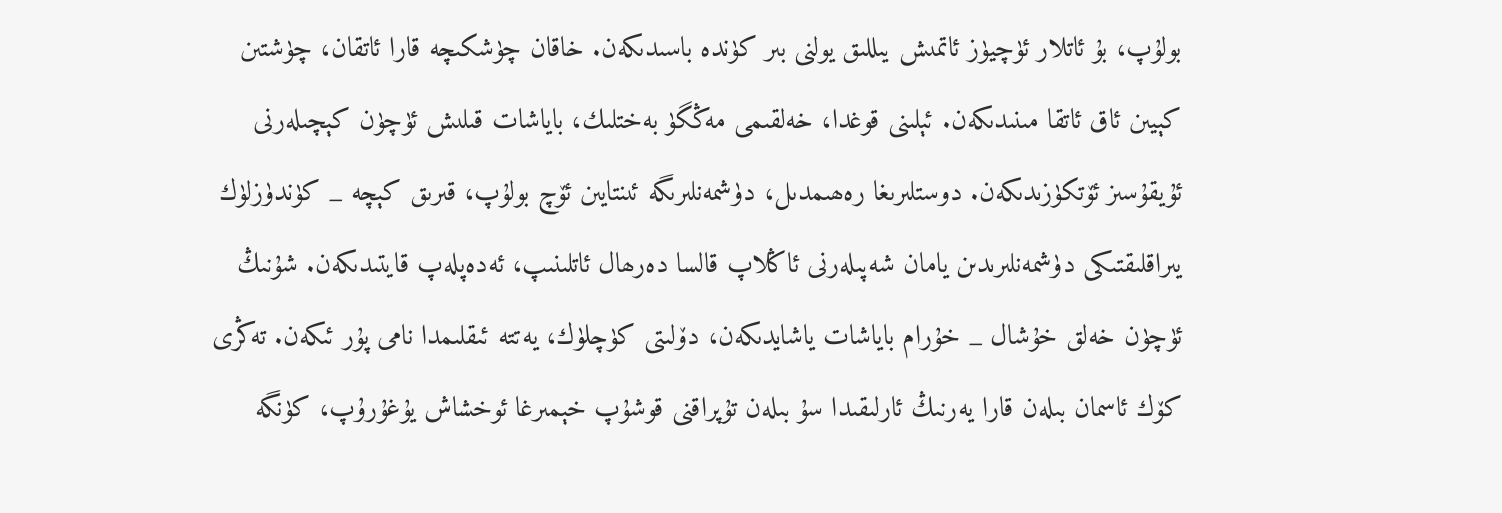بولۇپ، بۇ ئاتلار ئۈچيۈز ئاتمىش يىللىق يولنى بىر كۈندە باسىدىكەن. خاقان چۈشكىچە قارا ئاتقان، چۈشتىن كېيىن ئاق ئاتقا مىنىدىكەن. ئېلىنى قوغدا، خەلقىمى مەڭگۈ بەختلىك، باياشات قىلىش ئۈچۈن كېچىلەرنى ئۇيقۇسىز ئۆتكۈزىدىكەن. دوستلىرىغا رەھىمدىل، دۈشمەنلىرىگە ئىنتايىن ئۆچ بولۇپ، قىرىق كېچە _ كۈندۈزلۈك يىراقلىقتىكى دۈشمەنلىرىدىن يامان شەپىلەرنى ئاڭلاپ قالسا دەرھال ئاتلىنىپ، ئەدەپلەپ قايتىدىكەن. شۇنىڭ ئۈچۈن خەلق خۇشال _ خۇرام باياشات ياشايدىكەن، دۆلىتى كۈچلۈك، يەتتە ئىقلىمدا نامى پۇر ئىكەن. تەڭرى كۆك ئاسمان بىلەن قارا يەرنىڭ ئارلىقىدا سۇ بىلەن تۇپراقنى قوشۇپ خېمىرغا ئوخشاش يۇغۇرۇپ، كۈنگە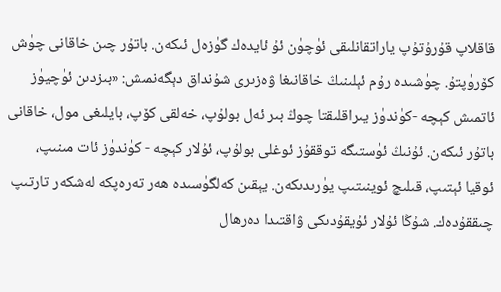قاقلاپ قۇرۇتۇپ ياراتقانلىقى ئۈچۈن ئۇ ئايدەك گۈزەل ئىكەن. باتۇر چىن خاقانى چۈش كۆرۈپتۇ. چۈشىدە رۇم ئېلىنىڭ خاقانىغا ۋەزىرى شۇنداق دېگەنمىش: «بىزدىن ئۈچيۈز ئاتمىش كېچە -كۈندۈز يىراقلىقتا چوڭ بىر ئەل بولۇپ، خەلقى كۆپ، بايلىغى مول، خاقانى باتۇر ئىكەن. ئۇنىڭ ئۈستىگە توققۇز ئوغلى بولۇپ، ئۇلار كېچە - كۈندۈز ئات مىنىپ، ئوقيا ئېتىپ، قىلىچ ئوينىتىپ يۈرىدىكەن. يېقىن كەلگۈسىدە ھەر تەرەپكە لەشكەر تارتىپ چىققۇدەك. شۇڭا ئۇلار ئۇيقۇدىكى ۋاقتىدا دەرھال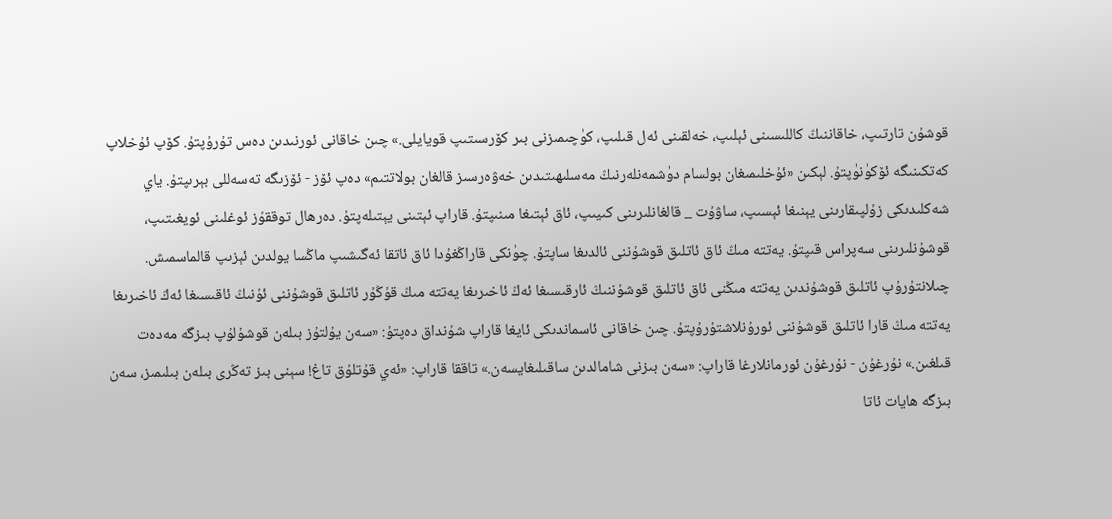قوشۇن تارتىپ، خاقاننىڭ كاللىسىنى ئېلىپ، خەلقىنى ئەل قىلىپ، كۈچىمىزنى بىر كۆرسىتىپ قويايلى.» چىن خاقانى ئورنىدىن دەس تۇرۇپتۇ. كۆپ ئۇخلاپ كەتكىنىگە ئۆكۈنۈپتۇ. لېكىن «ئۇخلىمىغان بولسام دۈشمەنلەرنىڭ مەسلىھىتىدىن خەۋەرسىز قالغان بولاتتىم» دەپ ئۆز - ئۆزىگە تەسەللى بېرىپتۇ. ياي شەكلىدىكى زۇلپىقارىنى يېنىغا ئېسىپ، ساۋۇت _ قالغانلىرىنى كىيىپ، ئاق ئېتىغا مىنىپتۇ. قاراپ ئېتىنى يېتىلەپتۇ. دەرھال توققۇز ئوغلىنى ئويغىتىپ، قوشۇنلىرىنى سەپراس قىپتۇ. يەتتە مىڭ ئاق ئاتلىق قوشۇننى ئالدىغا ساپتۇ. چۈنكى قاراڭغۇدا ئاق ئاتقا ئەگىشىپ ماڭسا يولدىن ئېزىپ قالماسمىش. چىلانتۇرۇپ ئاتلىق قوشۇندىن يەتتە مىڭنى ئاق ئاتلىق قوشۇننىڭ ئارقىسىغا ئەڭ ئاخىرىغا يەتتە مىڭ قۇڭۇر ئاتلىق قوشۇننى ئۇنىڭ ئاقىسىغا ئەڭ ئاخىرىغا يەتتە مىڭ قارا ئاتلىق قوشۇننى ئورۇنلاشتۇرۇپتۇ. چىن خاقانى ئاسماندىكى ئايغا قاراپ شۇنداق دەپتۇ: «سەن يۇلتۇز بىلەن قوشۇلۇپ بىزگە مەدەت قىلغىن.» نۇرغۇن - نۇرغۇن ئورمانلارغا قاراپ: «سەن بىزنى شامالدىن ساقىلىغايسەن.» تاققا قاراپ: «ئەي قۇتلۇق تاغ! سېنى بىز تەڭرى بىلەن بىلىمىز، سەن بىزگە ھايات ئاتا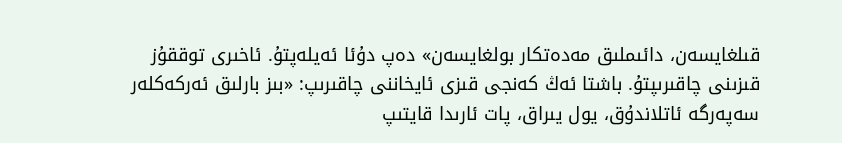قىلغايسەن، دائىملىق مەدەتكار بولغايسەن» دەپ دۇئا ئەيلەپتۇ. ئاخىرى توققۇز قىزىنى چاقىرىپتۇ. باشتا ئەڭ كەنجى قىزى ئايخاننى چاقىرىپ: «بىز بارلىق ئەركەكلەر سەپەرگە ئاتلاندۇق، يول يىراق، پات ئارىدا قايتىپ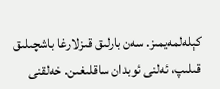كېلەلمەيمىز. سەن بارلىق قىزلارغا باشچىلىق قىلىپ، ئەلنى ئوبدان ساقلىغىن. خەلقنى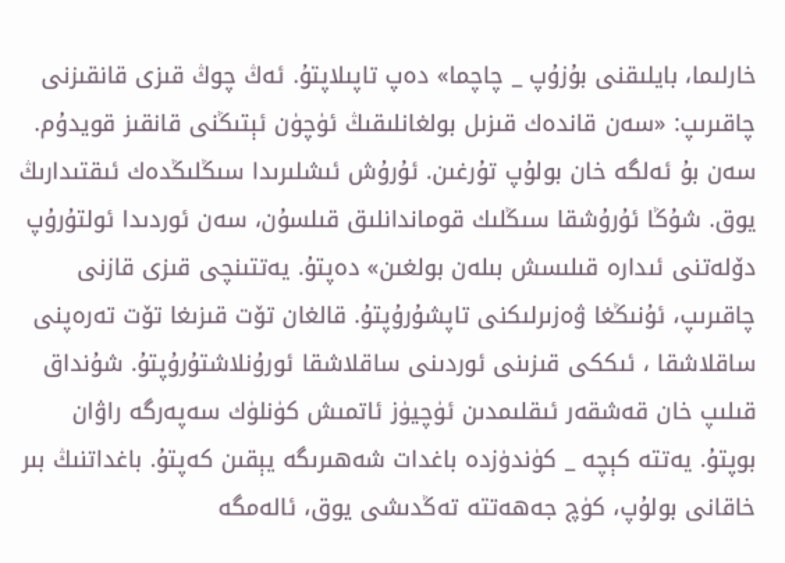خارلىما، بايلىقنى بۇزۇپ _ چاچما» دەپ تاپىلاپتۇ. ئەڭ چوڭ قىزى قانقىزنى چاقىرىپ: «سەن قاندەك قىزىل بولغانلىقىڭ ئۈچۈن ئېتىڭنى قانقىز قويدۇم. سەن بۇ ئەلگە خان بولۇپ تۇرغىن. ئۇرۇش ئىشلىرىدا سىڭلىڭدەك ئىقتىدارىڭ يوق. شۇڭا ئۇرۇشقا سىڭلىك قوماندانلىق قىلسۇن، سەن ئوردىدا ئولتۇرۇپ دۆلەتنى ئىدارە قىلىسش بىلەن بولغىن» دەپتۇ. يەتتىنچى قىزى قازنى چاقىرىپ، ئۇنىڭغا ۋەزىرلىكنى تاپشۇرۇپتۇ. قالغان تۆت قىزىغا تۆت تەرەپنى ساقلاشقا ، ئىككى قىزىنى ئوردىنى ساقلاشقا ئورۇنلاشتۇرۇپتۇ. شۇنداق قىلىپ خان قەشقەر ئىقلىمدىن ئۈچيۈز ئاتمىش كۈنلۈك سەپەرگە راۋان بوپتۇ. يەتتە كېچە _ كۈندۈزدە باغدات شەھىرىگە يېقىن كەپتۇ. باغداتنىڭ بىر خاقانى بولۇپ، كۈچ جەھەتتە تەڭدىشى يوق، ئالەمگە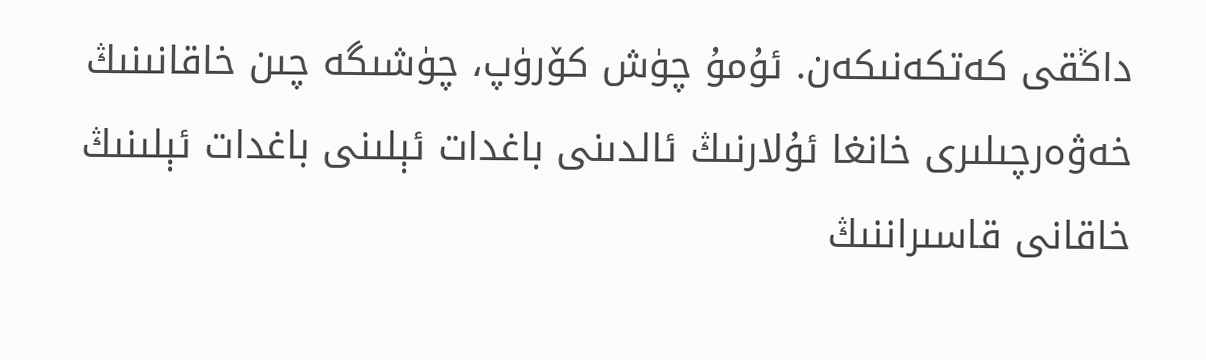داڭقى كەتكەنىكەن. ئۇمۇ چۈش كۆرۈپ، چۈشىگە چىن خاقانىنىڭ خەۋەرچىلىرى خانغا ئۇلارنىڭ ئالدىنى باغدات ئېلىنى باغدات ئېلىنىڭ خاقانى قاسىراننىڭ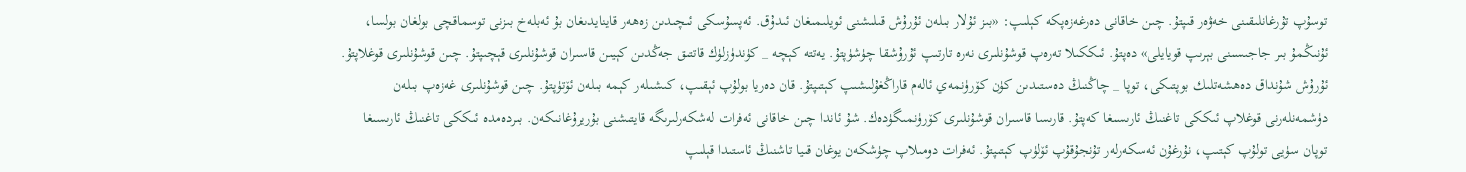توسۇپ تۇرغانلىقىنى خەۋەر قىپتۇ. چىن خاقانى دەرغەزەپكە كېلىپ: «بىز ئۇلار بىلەن ئۇرۇش قىلىشنى ئويلىمىغان ئىدۇق. ئەپسۇسكى ئىچىدىن زەھەر قاينايدىغان بۇ ئەبلەخ بىزنى توسماقچى بولغان بولسا، ئۇنىڭمۇ بىر جاجىسىنى بېرىپ قويايلى» دەپتۇ. ئىككىلا تەرەپ قوشۇنلىرى نەرە تارتىپ ئۇرۇشقا چۈشۈپتۇ. يەتتە كېچە _ كۈندۈزلۈك قاتتىق جەڭدىن كېيىن قاسىران قوشۇنلىرى قېچىپتۇ. چىن قوشۇنلىرى قوغلاپتۇ. ئۇرۇش شۇنداق دەھشەتلىك بوپتىكى، توپا _ چاڭنىڭ دەستىدىن كۈن كۆرۈنمەي ئالەم قاراڭغۇلىشىپ كېتىپتۇ. قان دەريا بولۇپ ئېقىپ، كىشىلەر كېمە بىلەن ئۆتۈپتۇ. چىن قوشۇنلىرى غەزەپ بىلەن دۈشمەنلەرنى قوغلاپ ئىككى تاغنىڭ ئارىسىغا كەپتۇ. قارىسا قاسىران قوشۇنلىرى كۆرۈنمىگۈدەك. شۇ ئاندا چىن خاقانى ئەفرات لەشكەرلىرىگە قايتىشنى بۇريرۇغانىكەن. بىردەمدە ئىككى تاغنىڭ ئارىسىغا توپان سۈيى تولۇپ كېتىپ، نۇرغۇن ئەسكەرلەر تۇنجۇقۇپ ئۆلۈپ كېتىپتۇ. ئەفرات دومىلاپ چۈشكەن يوغان قىيا تاشنىڭ ئاستىدا قېلىپ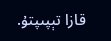قازا تېپىپتۇ.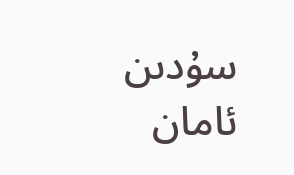سۇدىن ئامان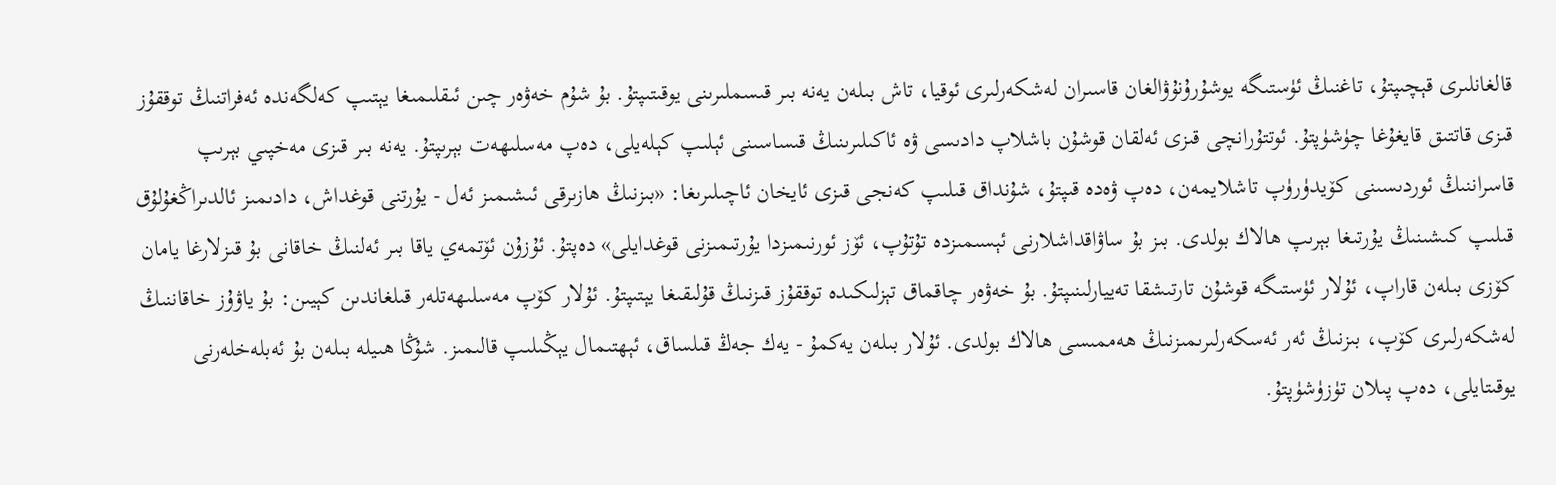قالغانلىرى قېچىپتۇ، تاغنىڭ ئۈستىگە يوشۇرۇنۇۋالغان قاسىران لەشكەرلىرى ئوقيا، تاش بىلەن يەنە بىر قىسملىرىنى يوقىتىپتۇ. بۇ شۇم خەۋەر چىن ئىقلىمىغا يېتىپ كەلگەندە ئەفراتنىڭ توققۇز قىزى قاتتىق قايغۇغا چۈشۈپتۇ. ئوتتۇرانچى قىزى ئەلقان قوشۇن باشلاپ دادىسى ۋە ئاكىلىرىنىڭ قىساسىنى ئېلىپ كېلەيلى، دەپ مەسلىھەت بېرىپتۇ. يەنە بىر قىزى مەخپىي بېرىپ قاسراننىڭ ئوردىسىنى كۆيدۈرۈپ تاشلايمەن، دەپ ۋەدە قىپتۇ، شۇنداق قىلىپ كەنجى قىزى ئايخان ئاچىلىرىغا: «بىزنىڭ ھازىرقى ئىشىمىز ئەل - يۇرتنى قوغداش، دادىمىز ئالدىراڭغۇلۇق قىلىپ كىشىنىڭ يۇرتىغا بېرىپ ھالاك بولدى. بىز بۇ ساۋاقداشلارنى ئېسىمىزدە تۇتۇپ، ئۆز ئورنىمىزدا يۇرتىمىزنى قوغدايلى» دەپتۇ. ئۇزۇن ئۆتمەي ياقا بىر ئەلنىڭ خاقانى بۇ قىزلارغا يامان كۆزى بىلەن قاراپ، ئۇلار ئۈستىگە قوشۇن تارتىشقا تەييارلىنىپتۇ. بۇ خەۋەر چاقماق تېزلىكىدە توققۇز قىزنىڭ قۇلىقىغا يېتىپتۇ. ئۇلار كۆپ مەسلىھەتلەر قىلغاندىن كېيىن: بۇ ياۋۇز خاقاننىڭ لەشكەرلىرى كۆپ، بىزنىڭ ئەر ئەسكەرلىرىمىزنىڭ ھەممىسى ھالاك بولدى. ئۇلار بىلەن يەكمۇ - يەك جەڭ قىلساق، ئېھتىمال يېڭىلىپ قالىمىز. شۇڭا ھىيلە بىلەن بۇ ئەبلەخلەرنى يوقىتايلى، دەپ پىلان تۈزۈشۈپتۇ.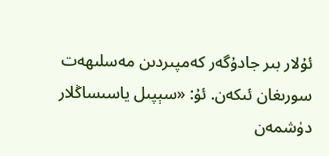ئۇلار بىر جادۇگەر كەمپىردىن مەسلىھەت سورىغان ئىكەن. ئۇ: «سېپىل ياسىساڭلار دۈشمەن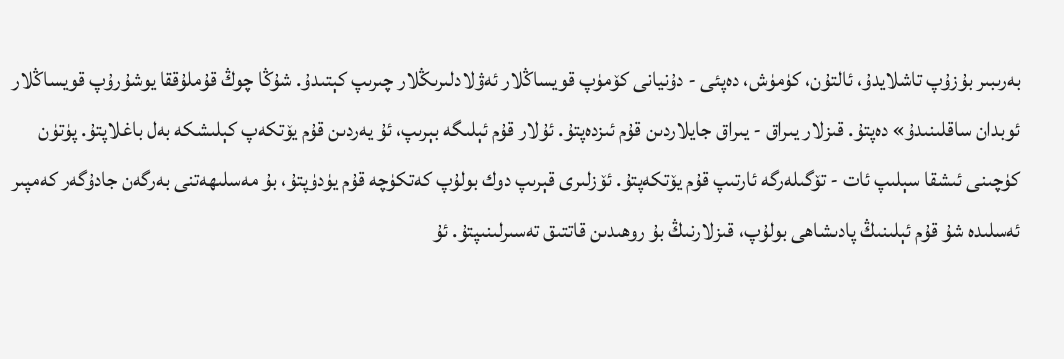بەرىبىر بۇزۇپ تاشلايدۇ، ئالتۇن، كۈمۈش، دەپئى - دۇنيانى كۆمۈپ قويساڭلار ئەۋلادلىرىڭلار چىرىپ كېتىدۇ. شۇڭا چوڭ قۇملۇققا يوشۇرۇپ قويساڭلار ئوبدان ساقلىنىدۇ» دەپتۇ. قىزلار يىراق - يىراق جايلاردىن قۇم ئىزدەپتۇ. ئۇلار قۇم ئېلىگە بېرىپ، ئۇ يەردىن قۇم يۆتكەپ كېلىشكە بەل باغلاپتۇ. پۈتۈن كۈچىنى ئىشقا سېلىپ ئات - تۆگىلەرگە ئارتىپ قۇم يۆتكەپتۇ. ئۆزلىرى قېرىپ دوك بولۇپ كەتكۈچە قۇم يۈدۈپتۇ، بۇ مەسلىھەتنى بەرگەن جادۇگەر كەمپىر ئەسلىدە شۇ قۇم ئېلىنىڭ پادىشاھى بولۇپ، قىزلارنىڭ بۇ روھىدىن قاتتىق تەسىرلىنىپتۇ. ئۇ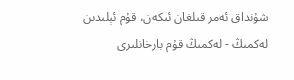شۇنداق ئەمر قىلغان ئىكەن، قۇم ئېلىدىن لەكمىڭ - لەكمىڭ قۇم بارخانلىرى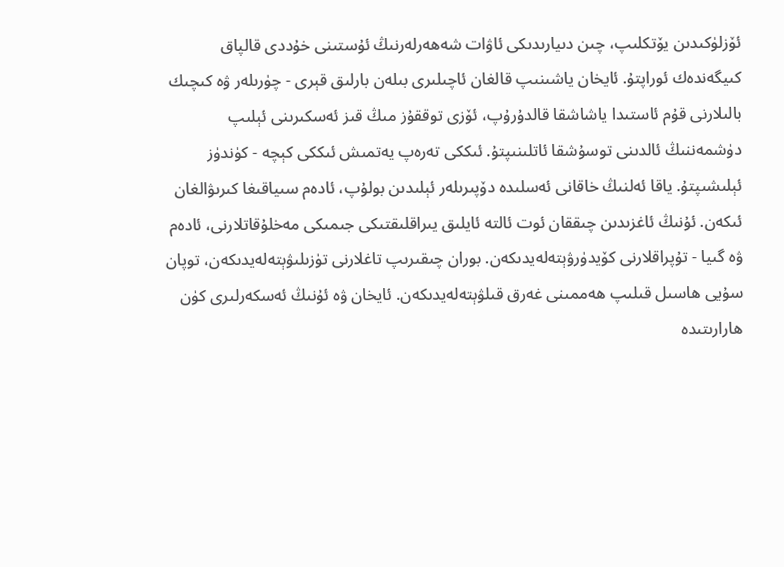ئۆزلۈكىدىن يۆتكلىپ، چىن دىيارىدىكى ئاۋات شەھەرلەرنىڭ ئۇستىنى خۇددى قالپاق كىيگەندەك ئوراپتۇ. ئايخان ياشىنىپ قالغان ئاچىلىرى بىلەن بارلىق قېرى - چۈرىلەر ۋە كىچىك بالىلارنى قۇم ئاستىدا ياشاشقا قالدۇرۇپ، ئۆزى توققۇز مىڭ قىز ئەسكىرىنى ئېلىپ دۈشمەننىڭ ئالدىنى توسۇشقا ئاتلىنىپتۇ. ئىككى تەرەپ يەتمىش ئىككى كېچە - كۈندۈز ئېلىشىپتۇ. ياقا ئەلنىڭ خاقانى ئەسلىدە دۆپىرىلەر ئېلىدىن بولۇپ، ئادەم سىياقىغا كىرىۋالغان ئىكەن. ئۇنىڭ ئاغزىدىن چىققان ئوت ئالتە ئايلىق يىراقلىقتىكى جىمىكى مەخلۇقاتلارنى، ئادەم ۋە گىيا - تۇپراقلارنى كۆيدۈرۋېتەلەيدىكەن. بوران چىقىرىپ تاغلارنى تۈزىلىۋېتەلەيدىكەن، توپان سۇيى ھاسىل قىلىپ ھەممىنى غەرق قىلۋېتەلەيدىكەن. ئايخان ۋە ئۇنىڭ ئەسكەرلىرى كۈن ھارارىتىدە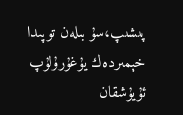پىشىپ،سۇ بىلەن توپىدا خېمىردەك يۇغۇرۇلۇپ ئۇيۇشقان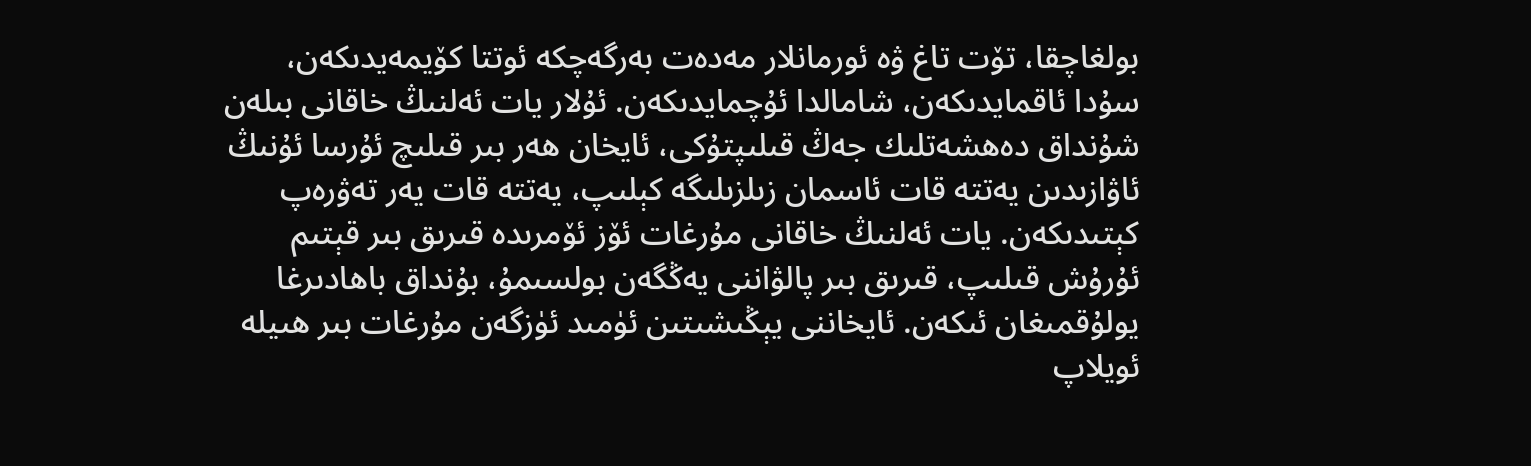بولغاچقا، تۆت تاغ ۋە ئورمانلار مەدەت بەرگەچكە ئوتتا كۆيمەيدىكەن، سۇدا ئاقمايدىكەن، شامالدا ئۇچمايدىكەن. ئۇلار يات ئەلنىڭ خاقانى بىلەن شۇنداق دەھشەتلىك جەڭ قىلىپتۇكى، ئايخان ھەر بىر قىلىچ ئۇرسا ئۇنىڭ ئاۋازىدىن يەتتە قات ئاسمان زىلزىلىگە كېلىپ، يەتتە قات يەر تەۋرەپ كېتىدىكەن. يات ئەلنىڭ خاقانى مۇرغات ئۆز ئۆمرىدە قىرىق بىر قېتىم ئۇرۇش قىلىپ، قىرىق بىر پالۋاننى يەڭگەن بولسىمۇ، بۇنداق باھادىرغا يولۇقمىغان ئىكەن. ئايخاننى يېڭىشىتىن ئۈمىد ئۈزگەن مۇرغات بىر ھىيلە ئويلاپ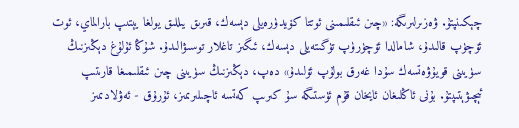چېكىنپتۇ. ۋەزىرلىرىگە: «چىن ئىقلىمىنى ئوتتا كۆيدۈرەيلى دېسەك، قىرىق يىللىق يولغا يېتىپ بارالماي، ئوت ئۆچۈپ قالىدۇ، شامالدا ئۆچۈرۈپ تۈگىتەيلى دېسەك، ئىگىز تاغلار توسىۋالىدۇ. شۇڭا ئۇلۇغ دېڭىزنىڭ سۈيىنى قويۇۋەتسەك سۇدا غەرق بولۇپ ئۆلىدۇ» دەپ، دېڭىزنىڭ سۈيىنى چىن ئىقلىمىغا قارىتىپ ئېچىۋېتىپتۇ. بۇنى ئاڭلىغان ئايخان قۇم ئۈستىگە سۇ كىرىپ كەتسە ئاچىلىرىمىز، ئۇرۇق - ئەۋلادىمىز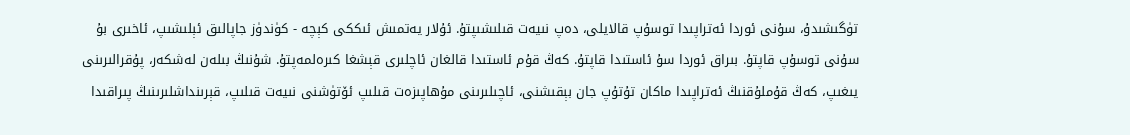تۈگىشىدۇ، سۇنى ئوردا ئەتراپىدا توسۇپ قالايلى، دەپ نىيەت قىلىشىپتۇ. ئۇلار يەتمىش ئىككى كېچە - كۈندۈز جاپالىق ئېلىشىپ، ئاخىرى بۇ سۇنى توسۇپ قاپتۇ. بىراق ئوردا سۇ ئاستىدا قاپتۇ. كەڭ قۇم ئاستىدا قالغان ئاچلىرى قېشغا كىرەلمەپتۇ. شۇنىڭ بىلەن لەشكەر، پۇقرالىرىنى يىغىپ، كەڭ قۇملۇقنىڭ ئەتراپىدا ماكان تۇتۇپ جان بېقىشنى، ئاچىلىرىنى مۇھاپىزەت قىلىپ ئۆتۈشنى نىيەت قىلىپ، قېرىنداشلىرىنىڭ پىراقىدا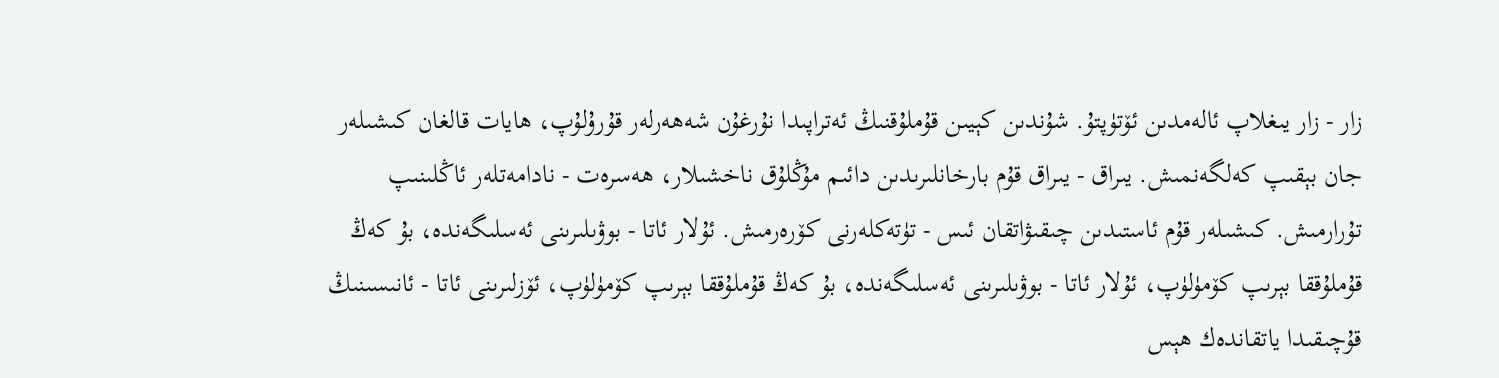زار - زار يىغلاپ ئالەمدىن ئۆتۈپتۇ. شۇندىن كېيىن قۇملۇقنىڭ ئەتراپىدا نۇرغۇن شەھەرلەر قۇرۇلۇپ، ھايات قالغان كىشىلەر جان بېقىپ كەلگەنمىش. يىراق - يىراق قۇم بارخانلىرىدىن دائىم مۇڭلۇق ناخشىلار، ھەسرەت - نادامەتلەر ئاڭلىنىپ تۇرارمىش. كىشىلەر قۇم ئاستىدىن چىقىۋاتقان ئىس - تۈتەكلەرنى كۆرەرمىش. ئۇلار ئاتا - بوۋىلىرىنى ئەسلىگەندە، بۇ كەڭ قۇملۇققا بېرىپ كۆمۈلۈپ، ئۇلار ئاتا - بوۋىلىرىنى ئەسلىگەندە، بۇ كەڭ قۇملۇققا بېرىپ كۆمۈلۈپ، ئۆزلىرىنى ئاتا - ئانىسىنىڭ قۇچىقىدا ياتقاندەك ھېس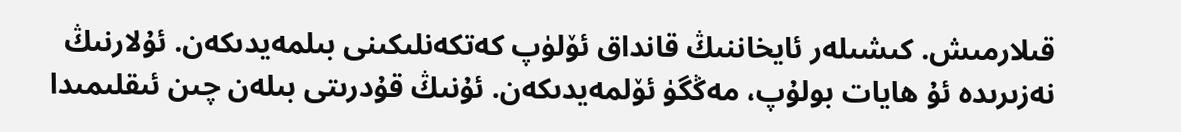قىلارمىش. كىشىلەر ئايخاننىڭ قانداق ئۆلۈپ كەتكەنلىكىنى بىلمەيدىكەن. ئۇلارنىڭ نەزىرىدە ئۇ ھايات بولۇپ، مەڭگۈ ئۆلمەيدىكەن. ئۇنىڭ قۇدرىتى بىلەن چىن ئىقلىمىدا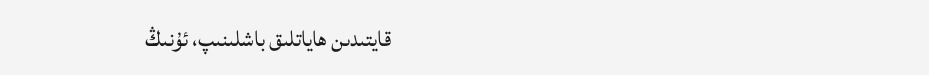قايتىدىن ھاياتلىق باشلىنىپ، ئۇنىڭ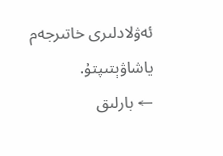ئەۋلادلىرى خاتىرجەم ياشاۋېتىپتۇ.
← بارلىق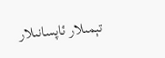تېمىلار ئاپسانىلار